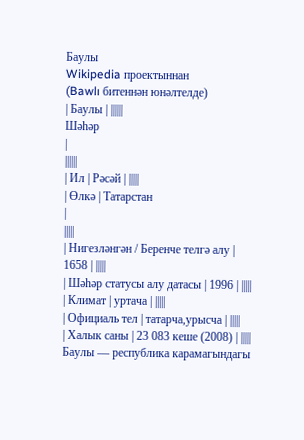Баулы
Wikipedia проектыннан
(Bawlı битеннән юнәлтелде)
| Баулы | ||||||
Шәһәр
|
||||||
| Ил | Рәсәй | |||||
| Өлкә | Татарстан
|
|||||
| Нигезләнгән / Беренче телгә алу |
1658 | |||||
| Шәһәр статусы алу датасы | 1996 | |||||
| Климат | уртача | |||||
| Официаль тел | татарча,урысча | |||||
| Халык саны | 23 083 кеше (2008) | |||||
Баулы — республика карамагындагы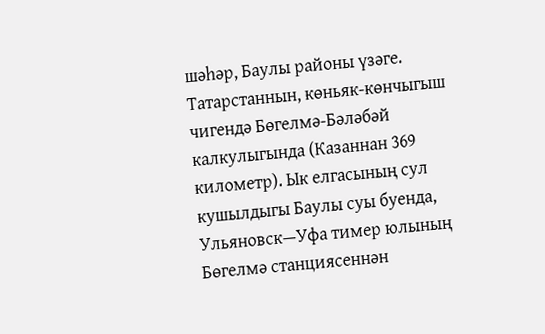шәһәр, Баулы районы үзәге.
Татарстаннын, көньяк-көнчыгыш чигендә Бөгелмә-Бәләбәй калкулыгында (Казаннан 369 километр). Ык елгасының сул кушылдыгы Баулы суы буенда, Ульяновск—Уфа тимер юлының Бөгелмә станциясеннән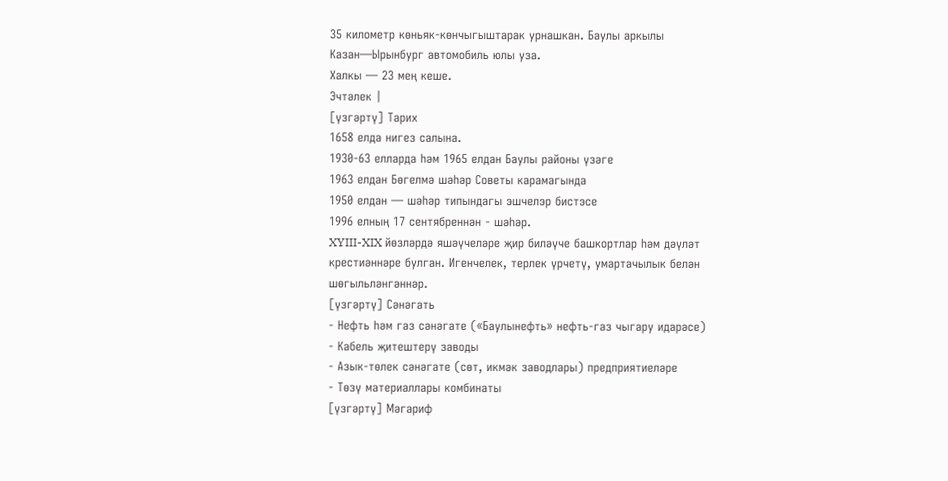35 километр көньяк-көнчыгыштарак урнашкан. Баулы аркылы Казан—Ырынбург автомобиль юлы уза.
Халкы — 23 мең кеше.
Эчтәлек |
[үзгәртү] Тарих
1658 елда нигез салына.
1930-63 елларда һәм 1965 елдан Баулы районы үзәге
1963 елдан Бөгелмә шәһәр Советы карамагында
1950 елдан — шәһәр типындагы эшчелэр бистэсе
1996 елның 17 сентябреннән - шәһәр.
XYIII-XIX йөзләрдә яшәүчеләре җир биләүче башкортлар һәм дәүләт крестиәннәре булган. Игенчелек, терлек үрчетү, умартачылык белән шөгыльләнгәннәр.
[үзгәртү] Сәнәгать
- Нефть һәм газ сәнәгате («Баулынефть» нефть-газ чыгару идарәсе)
- Кабель җитештерү заводы
- Азык-төлек сәнәгате (сөт, икмәк заводлары) предприятиеләре
- Төзү материаллары комбинаты
[үзгәртү] Мәгариф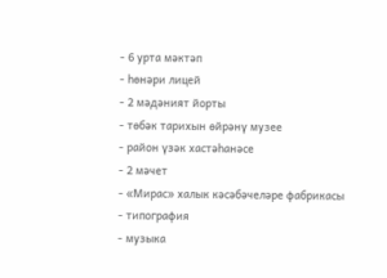- 6 урта мәктәп
- һөнәри лицей
- 2 мәдәният йорты
- төбәк тарихын өйрәнү музее
- район үзәк хастәһанәсе
- 2 мәчет
- «Мирас» халык кәсәбәчеләре фабрикасы
- типография
- музыка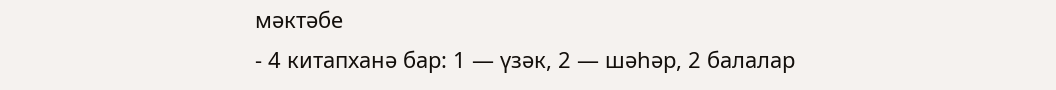мәктәбе
- 4 китапханә бар: 1 — үзәк, 2 — шәһәр, 2 балалар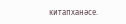китапханәсе.